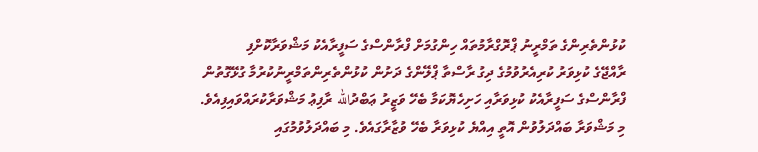ކުޅުންތެރިންގެ ތަމްރީނު ޕްރޮގްރާމުތައް ހިންގުމަށް ފްރާންސްގެ ސަފީރާއެކު މަޝްވަރާކޮށްފި
ރާއްޖޭގެ ކުޅިވަރު ކުރިއެރުވުމުގެ ދިގު ރާސްތާ ޕްލޭންގެ ދަށުން ކުޅުންތެރިންތަމްރީނުކުރުމާ ގުޅޭގޮތުން ފްރާންސްގެ ސަފީރާއެކު ކުޅިވަރާއި ހަށިހެޔޮކަމާ ބެހޭ ވަޒީރު ޢަބްދުالله ރާފިޢު މަޝްވަރާކުރައްވައިފިއެވެ.
މި މަޝްވަރާ ބައްދަލުވުން އޮތީ އިއްޔެ ކުޅިވަރާ ބެހޭ ވުޒާރާގައެވެ. މި ބައްދަލުވުމުގައި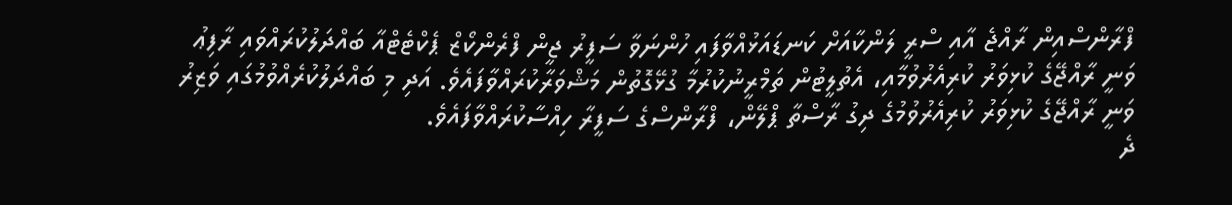ފްރާންސްއިން ރާއްޖެ އާއި ސްރީ ލަންކާއަށް ކަނޑައަޅުއްވާފައި ހުންނަވާ ސަފީރު ޖީން ފްރެންކޯޒް ޕެކްޓެޓްއާ ބައްދަލުކުރައްވައި ރާފިޢު ވަނީ ރާއްޖޭގެ ކުޅިވަރު ކުރިއެރުވުމާއި، އެތުލީޓުން ތަމްރީނުކުރުމާ ގުޅޭގޮތުން މަޝްވަރާކުރައްވާފައެވެ. އަދި މި ބައްދަލުކުރެއްވުމުގައި ވަޒިރު ވަނީ ރާއްޖޭގެ ކުޅިވަރު ކުރިއެރުވުމުގެ ދިގު ރާސްތާ ޕްލޭން، ފްރާންސްގެ ސަފީރާ ހިއްސާކުރައްވާފައެވެ.
ދެ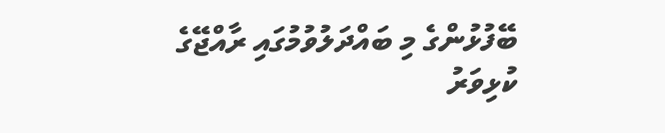ބޭފުޅުންގެ މި ބައްދަލުވުމުގައި ރާއްޖޭގެ ކުޅިވަރު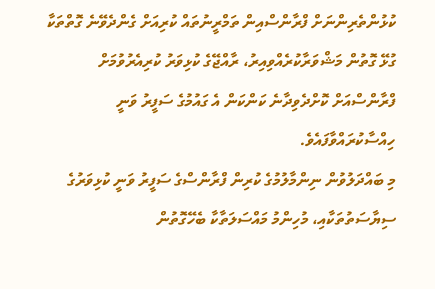ކުޅުންތެރިންނަށް ފްރާންސްއިން ތަމްރީނުތައް ކުރިއަށް ގެންދެވޭނެ ގޮތްތަކާ ގުޅޭ ގޮތުން މަޝްވަރާކުރެއްވިއިރު، ރާއްޖޭގެ ކުޅިވަރު ކުރިއެރުވުމަށް ފްރާންސްއަށް ކޮށްދެވިދާނެ ކަންކަން އެ ގައުމުގެ ސަފީރު ވަނީ ހިއްސާކުރައްވާފައެވެ.
މި ބައްދަލުވުން ނިންމާލުމުގެ ކުރިން ފްރާންސްގެ ސަފީރު ވަނީ ކުޅިވަރުގެ ސިޔާސަތުތަކާއި، މުހިންމު މައްސަލަތާކާ ބެހޭގޮތުން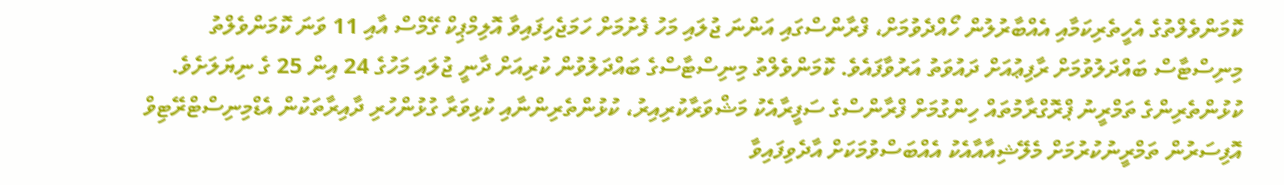ކޮމަންވެލްތުގެ އެހީތެރިކަމާއި އެއްބާރުލުން ހޯއްދެވުމަށް، ފްރާންސްގައި އަންނަ ޖުލައި މަހު ފެށުމަށް ހަމަޖެހިފައިވާ އޮލިމްޕިކް ގޭމްސް އާއި 11 ވަނަ ކޮމަންވެލްތު މިނިސްޓާސް ބައްދަލުވުމަށް ރާފިޢުއަށް ދައުވަތު އަރުވާފައެވެ. ކޮމަންވެލްތު މިނިސްޓާސްގެ ބައްދަލުވުން ކުރިއަށް ދާނީ ޖުލައި މަހުގެ 24 އިން 25 ގެ ނިޔަލަށެވެ.
ކުޅުންތެރިންގެ ތަމްރީނު ޕްރޮގްރާމުތައް ހިންގުމަށް ފްރާންސްގެ ސަފީރާއެކު މަޝްވަރާކުރިއިރު، ކުޅުންތެރިންނާއި ކުޅިވަރާ ގުޅުންހުރި ދާއިރާތަކުން އެޑްމިނިސްޓްރޭޓިވް އޮފިސަރުން ތަމްރީނުކުރުމަށް މެލޭޝިއާއާއެކު އެއްބަސްވުމަކަށް އާދެވިފައިވާ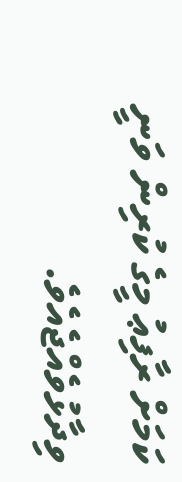ކަމަށް ރާފިޢު މީގެ ކުރިން ވަނީ ވިދާޅުވެއްޖެއެވެ.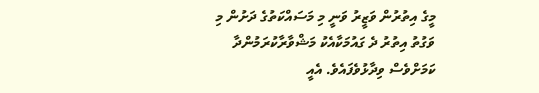މީގެ އިތުރުން ވަޒީރު ވަނީ މި މަސައްކަތުގެ ދަށުން މި ވަގުތު އިތުރު ދެ ގައުމަކާއެކު މަޝްވާރާކުރަމުންދާ ކަމަށްވެސް ވިދާޅުވެފައެވެ. އެއީ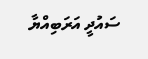ސައުދީ އަރަބިއްޔާ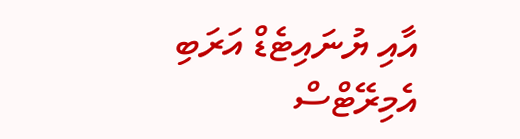އާއި ޔުނައިޓެޑް އަރަބި އެމިރޭޓްސް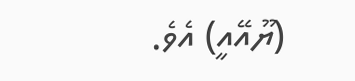(ޔޫއޭއީ) އެވެ.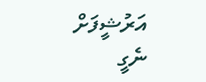އަރުޝީފަށް ނެގީ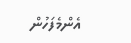އެންމެފަހުން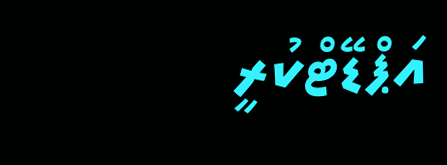އަޕްޑޭޓްކުރީ